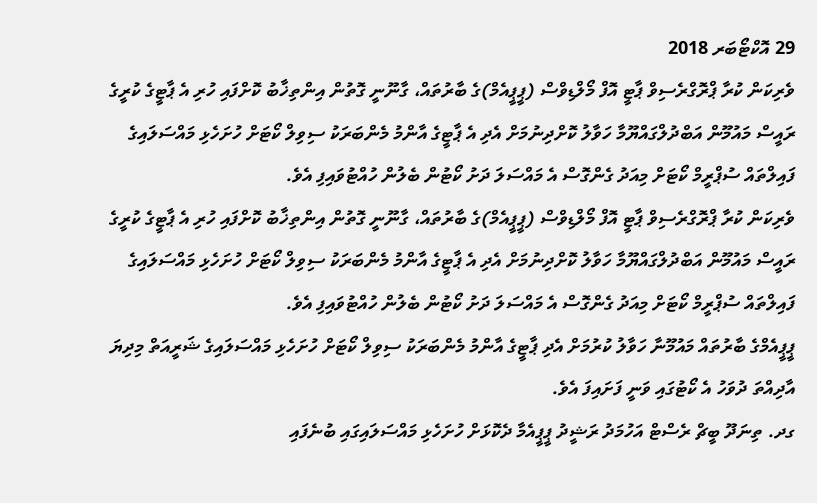29 އޮކްޓޯބަރ 2018
ވެރިކަން ކުރާ ޕްރޮގްރެސިވް ޕާޓީ އޮފް މޯލްޑިވްސް (ޕީޕީއެމް)ގެ ބާރުތައް، ގާނޫނީ ގޮތުން އިންތިޚާބު ކޮށްފައި ހުރި އެ ޕާޓީގެ ކުރީގެ ރައީސް މައުމޫން އަބްދުލްގައްޔޫމާ ހަވާލު ކޮށްދިނުމަށް އެދި އެ ޕާޓީގެ އާންމު މެންބަރަކު ސިވިލް ކޯޓަށް ހުށަހެޅި މައްސަލައިގެ ފައިލްތައް ސުޕްރީމް ކޯޓަށް މިއަދު ގެންގޮސް އެ މައްސަލަ ދަށު ކޯޓުން ބެލުން ހުއްޓުވައިފި އެވެ.
ވެރިކަން ކުރާ ޕްރޮގްރެސިވް ޕާޓީ އޮފް މޯލްޑިވްސް (ޕީޕީއެމް)ގެ ބާރުތައް، ގާނޫނީ ގޮތުން އިންތިޚާބު ކޮށްފައި ހުރި އެ ޕާޓީގެ ކުރީގެ ރައީސް މައުމޫން އަބްދުލްގައްޔޫމާ ހަވާލު ކޮށްދިނުމަށް އެދި އެ ޕާޓީގެ އާންމު މެންބަރަކު ސިވިލް ކޯޓަށް ހުށަހެޅި މައްސަލައިގެ ފައިލްތައް ސުޕްރީމް ކޯޓަށް މިއަދު ގެންގޮސް އެ މައްސަލަ ދަށު ކޯޓުން ބެލުން ހުއްޓުވައިފި އެވެ.
ޕީޕީއެމްގެ ބާރުތައް މައުމޫނާ ހަވާލު ކުރުމަށް އެދި ޕާޓީގެ އާންމު މެންބަރަކު ސިވިލް ކޯޓަށް ހުށަހެޅި މައްސަލައިގެ ޝަރީއަތް މިދިޔަ އާދިއްތަ ދުވަހު އެ ކޯޓުގައި ވަނީ ފަށައިފަ އެވެ.
ގދ. ތިނަދޫ ބީޗް ރެސްޓް އަހުމަދު ރަޝީދު ޕީޕީއެމާ ދެކޮޅަށް ހުށަހެޅި މައްސަލައިގައި ބުނެފައި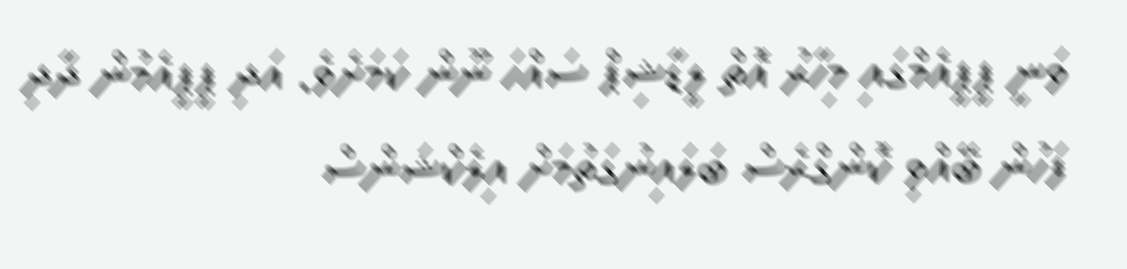ވަނީ ޕީޕީއެމްގައި މިހާރު އޮތް ލީޑާޝިޕް ސައްހަ ނޫން ކަމަށެވެ. އަދި ޕީޕީއެމުން ދާދި ފަހުން ބޭއްވި ކޮންގްރެސް ބަލައިނުގަތުމަށް އިލެކްޝަންސް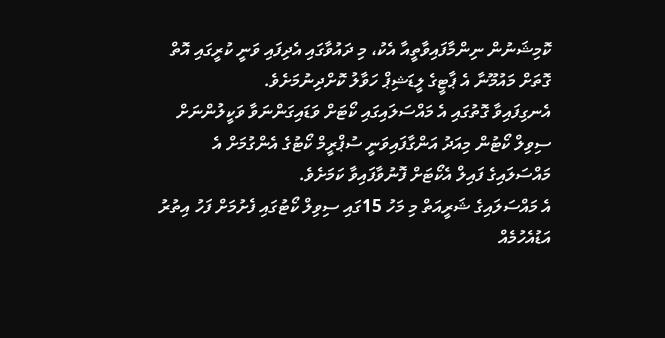ކޮމިޝަނުން ނިންމާފައިވާތީއާ އެކު، މި ދައުވާގައި އެދިފައި ވަނީ ކުރީގައި އޮތް ގޮތަށް މައުމޫނާ އެ ޕާޓީގެ ލީޑަޝިޕް ހަވާލު ކޮށްދިނުމަށެވެ.
އެނގިފައިވާ ގޮތުގައި އެ މައްސަލައިގައި ކޯޓަށް ވަޑައިގަންނަވާ ވަކީލުންނަށް ސިވިލް ކޯޓުން މިއަދު އަންގާފައިވަނީ ސުޕްރީމް ކޯޓުގެ އެންގުމަށް އެ މައްސަލައިގެ ފައިލް އެކޯޓަށް ފޮނުވާފައިވާ ކަމަށެވެ.
އެ މައްސަލައިގެ ޝަރީއަތް މި މަހު 15ގައި ސިވިލް ކޯޓުގައި ފެށުމަށް ފަހު އިތުރު އަޑުއެހުމެއް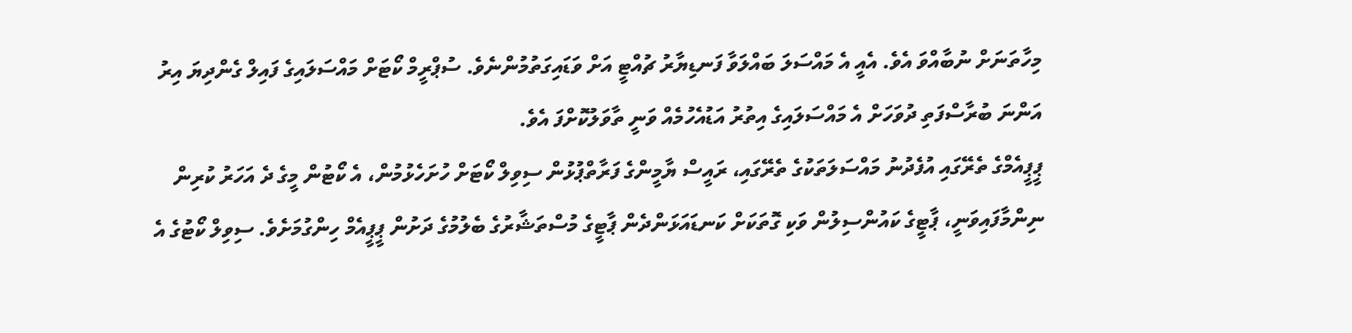މިހާތަނަށް ނުބާއްވަ އެވެ. އެއީ އެ މައްސަލަ ބައްލަވާ ފަނޑިޔާރު ޗުއްޓީ އަށް ވަޑައިގަތުމުންނެވެ. ސުޕްރީމް ކޯޓަށް މައްސަލައިގެ ފައިލް ގެންދިޔަ އިރު އަންނަ ބުރާސްފަތި ދުވަހަށް އެ މައްސަލައިގެ އިތުރު އަޑުއެހުމެއް ވަނީ ތާވަލުކޮށްފަ އެވެ.
ޕީޕީއެމްގެ ތެރޭގައި އުފެދުނު މައްސަލަތަކުގެ ތެރޭގައި، ރައީސް ޔާމީންގެ ފަރާތްޕުޅުން ސިވިލް ކޯޓަށް ހުށަހެޅުމުން، އެ ކޯޓުން މީގެ ދެ އަހަރު ކުރިން ނިންމާފައިވަނީ، ޕާޓީގެ ކައުންސިލުން ވަކި ގޮތަކަށް ކަނޑައަޅަންދެން ޕާޓީގެ މުސްތަޝާރުގެ ބެލުމުގެ ދަށުން ޕީޕީއެމް ހިންގުމަށެވެ. ސިވިލް ކޯޓުގެ އެ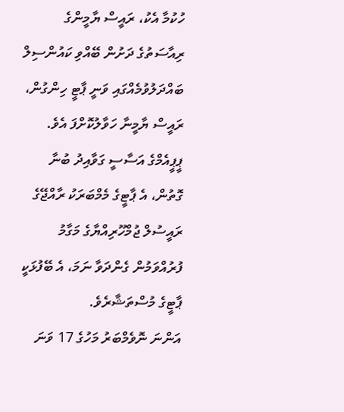ހުކުމާ އެކު، ރައީސް ޔާމީންގެ ރިއާސަތުގެ ދަށުން ބޭއްވި ކައުންސިލް ބައްދަލުވުމެއްގައި ވަނީ ޕާޓީ ހިންގުން، ރައީސް ޔާމީނާ ހަވާލުކޮށްފަ އެވެ.
ޕީޕީއެމްގެ އަސާސީ ގަވާއިދު ބުނާ ގޮތުން، އެ ޕާޓީގެ މެމްބަރަކު ރާއްޖޭގެ ރައީސުލް ޖުމްހޫރިއްޔާގެ މަގާމު ފުރުއްވަމުން ގެންދަވާ ނަމަ، އެ ބޭފުޅަކީ ޕާޓީގެ މުސްތަޝާރެވެ.
އަންނަ ނޮވެމްބަރު މަހުގެ 17 ވަނަ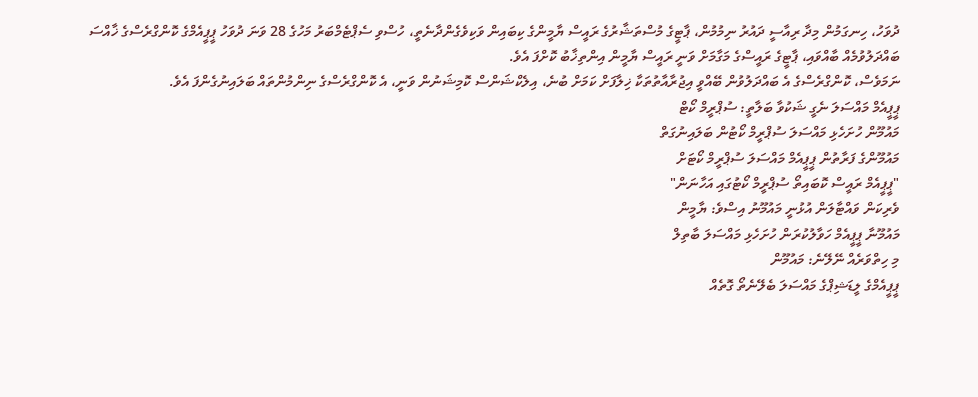ދުވަހު، ހިނގަމުން މިދާ ރިއާސީ ދައުރު ނިމުމުން، ޕާޓީގެ މުސްތަޝާރުގެ ރައީސް ޔާމީންގެ ކިބައިން ވަކިވެގެންދާނެތީ، ހުސްވި ސެޕްޓެމްބަރު މަހުގެ 28 ވަނަ ދުވަހު ޕީޕީއެމްގެ ކޮންގްރެސްގެ ޚާއްސަ ބައްދަލުވުމެއް ބާއްވައި، ޕާޓީގެ ރައީސްގެ މަގާމަށް ވަނީ ރައީސް ޔާމީން އިންތިޚާބު ކޮށްފަ އެވެ.
ނަމަވެސް، ކޮންގްރެސްގެ އެ ބައްދަލުވުން ބޭއްވީ އިޖުރާއާތުތަކާ ޚިލާފަށް ކަމަށް ބުނެ، އިލެކްޝަންސް ކޮމިޝަނުން ވަނީ، އެ ކޮންގްރެސްގެ ނިންމުންތައް ބަލައިނުގެންފަ އެވެ.
ޕީޕީއެމް މައްސަލަ ނެގީ ޝަކުވާ ބަލާތީ: ސުޕްރީމް ކޯޓް
މައުމޫން ހުށަހެޅި މައްސަލަ ސުޕްރީމް ކޯޓުން ބަލައިނުގަތް
މައުމޫންގެ ފަރާތުން ޕީޕީއެމް މައްސަލަ ސުޕްރީމް ކޯޓަށް
"ޕީޕީއެމް ރައީސް ކޮބައިތޯ ސުޕްރީމް ކޯޓުގައި އަހާނަން"
ވެރިކަން ވައްޓާލަން އުޅުނީ މައުމޫނު އިސްވެ: ޔާމީން
މައުމޫނާ ޕީޕީއެމް ހަވާލުކުރަން ހުށަހެޅި މައްސަލަ ބާތިލް
މި ހިތްވަރެއް ނޭލޭނެ: މައުމޫން
ޕީޕީއެމްގެ ލީޑަޝިޕްގެ މައްސަލަ ބެލޭނެތޯ ގޮތެއް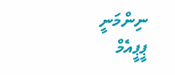ނިންމަނީ
ޕީޕީއެމް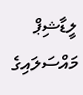ލީޑާޝިޕް މައްސަލައިގެ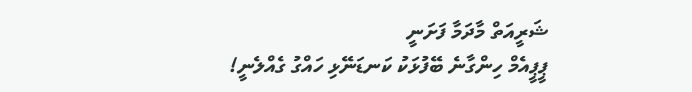ޝަރީއަތް މާދަމާ ފަށަނީ
ޕީޕީއެމް ހިންގާނެ ބޭފުޅަކު ކަނޑަނޭޅި ހައްގު ގެއްލެނީ!